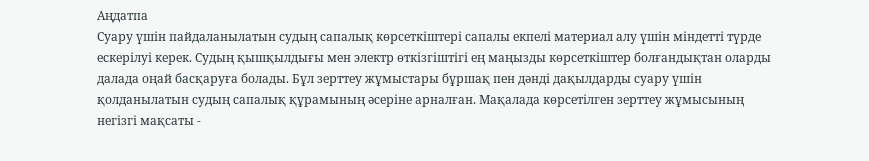Аңдатпа
Суару үшін пайдаланылатын судың сапалық көрсеткіштері сапалы екпелі материал алу үшін міндетті түрде ескерілуі керек. Судың қышқылдығы мен электр өткізгіштігі ең маңызды көрсеткіштер болғандықтан оларды далада оңай басқаруға болады. Бұл зерттеу жұмыстары бұршақ пен дәнді дақылдарды суару үшін қолданылатын судың сапалық құрамының әсеріне арналған. Мақалада көрсетілген зерттеу жұмысының негізгі мақсаты -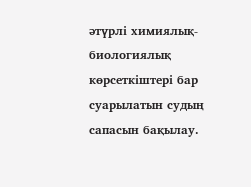әтүрлі химиялық-биологиялық көрсеткіштері бар суарылатын судың сапасын бақылау.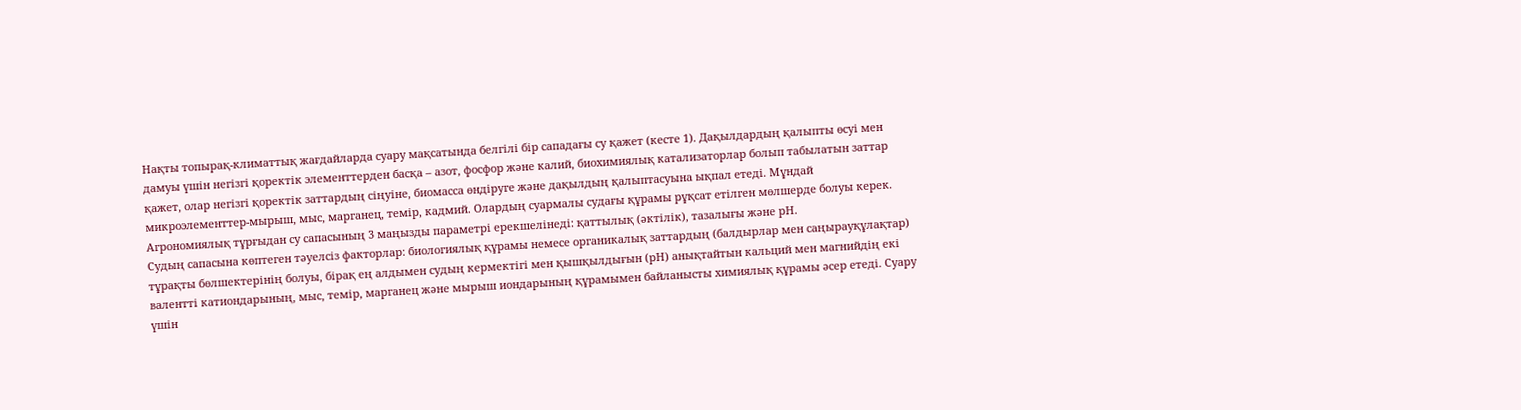Нақты топырақ-климаттық жағдайларда суару мақсатында белгілі бір сападағы су қажет (кесте 1). Дақылдардың қалыпты өсуі мен дамуы үшін негізгі қоректік элементтерден басқа – азот, фосфор және калий, биохимиялық катализаторлар болып табылатын заттар қажет, олар негізгі қоректік заттардың сіңуіне, биомасса өндіруге және дақылдың қалыптасуына ықпал етеді. Мұндай микроэлементтер-мырыш, мыс, марганец, темір, кадмий. Олардың суармалы судағы құрамы рұқсат етілген мөлшерде болуы керек.
Агрономиялық тұрғыдан су сапасының 3 маңызды параметрі ерекшелінеді: қаттылық (әктілік), тазалығы және рН.
Судың сапасына көптеген тәуелсіз факторлар: биологиялық құрамы немесе органикалық заттардың (балдырлар мен саңырауқұлақтар) тұрақты бөлшектерінің болуы, бірақ ең алдымен судың кермектігі мен қышқылдығын (рН) анықтайтын кальций мен магнийдің екі валентті катиондарының, мыс, темір, марганец және мырыш иондарының құрамымен байланысты химиялық құрамы әсер етеді. Суару үшін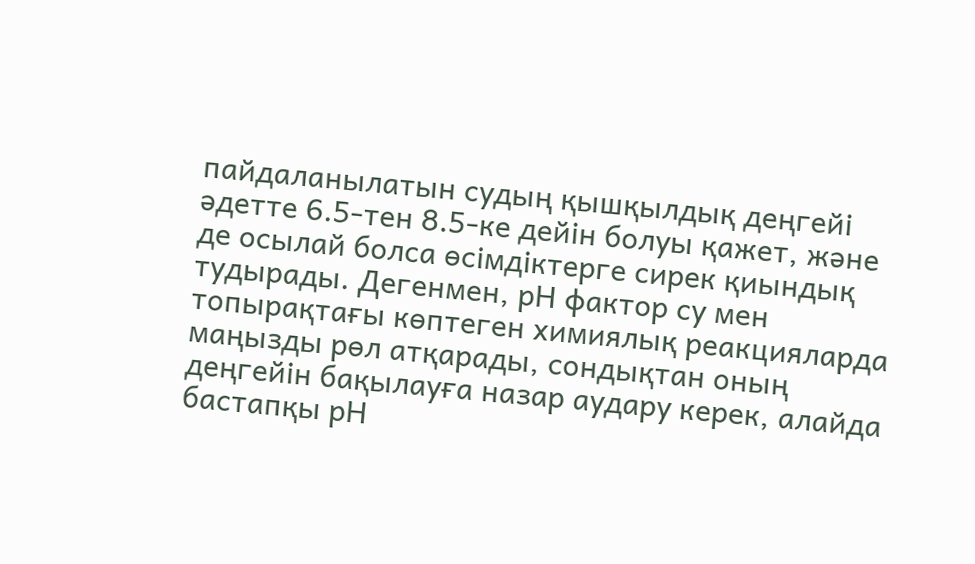пайдаланылатын судың қышқылдық деңгейі әдетте 6.5-тен 8.5-ке дейін болуы қажет, және де осылай болса өсімдіктерге сирек қиындық тудырады. Дегенмен, рН фактор су мен топырақтағы көптеген химиялық реакцияларда маңызды рөл атқарады, сондықтан оның деңгейін бақылауға назар аудару керек, алайда бастапқы рН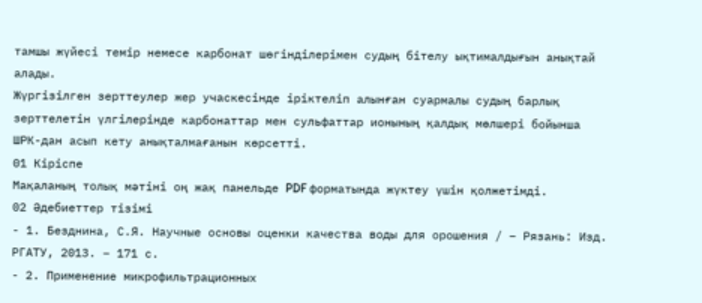тамшы жүйесі темір немесе карбонат шөгінділерімен судың бітелу ықтималдығын анықтай алады.
Жүргізілген зерттеулер жер учаскесінде іріктеліп алынған суармалы судың барлық зерттелетін үлгілерінде карбонаттар мен сульфаттар ионының қалдық мөлшері бойынша ШРК-дан асып кету анықталмағанын көрсетті.
01 Кіріспе
Мақаланың толық мәтіні оң жақ панельде PDF форматында жүктеу үшін қолжетімді.
02 Әдебиеттер тізімі
- 1. Безднина, С.Я. Научные основы оценки качества воды для орошения / – Рязань: Изд. РГАТУ, 2013. – 171 с.
- 2. Применение микрофильтрационных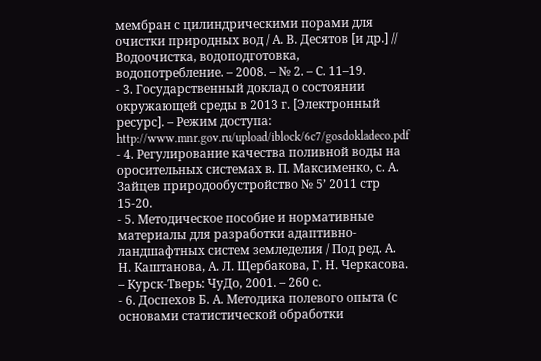мембран с цилиндрическими порами для очистки природных вод / А. В. Десятов [и др.] // Водоочистка, водоподготовка, водопотребление. – 2008. – № 2. – С. 11–19.
- 3. Государственный доклад о состоянии окружающей среды в 2013 г. [Электронный ресурс]. – Режим доступа: http://www.mnr.gov.ru/upload/iblock/6c7/gosdokladeco.pdf
- 4. Регулирование качества поливной воды на оросительных системах в. П. Максименко, с. А. Зайцев природообустройство № 5’ 2011 стр 15-20.
- 5. Методическое пособие и нормативные материалы для разработки адаптивно- ландшафтных систем земледелия / Под ред. А. Н. Каштанова, А. Л. Щербакова, Г. Н. Черкасова. – Курск-Тверь: ЧуДо, 2001. – 260 с.
- 6. Доспехов Б. А. Методика полевого опыта (с основами статистической обработки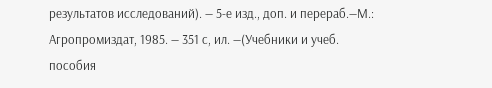результатов исследований). — 5-е изд., доп. и перераб.—М.: Агропромиздат, 1985. — 351 с, ил. —(Учебники и учеб. пособия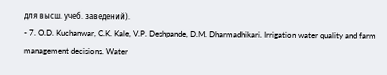для высш. учеб. заведений).
- 7. O.D. Kuchanwar, C.K. Kale, V.P. Deshpande, D.M. Dharmadhikari. Irrigation water quality and farm management decisions. Water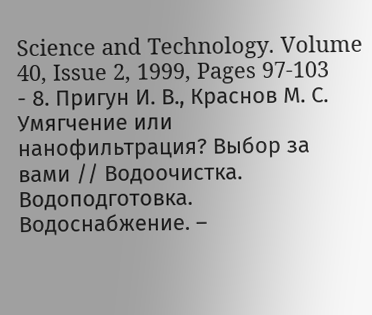Science and Technology. Volume 40, Issue 2, 1999, Pages 97-103
- 8. Пригун И. В., Краснов М. С. Умягчение или нанофильтрация? Выбор за вами // Водоочистка. Водоподготовка. Водоснабжение. –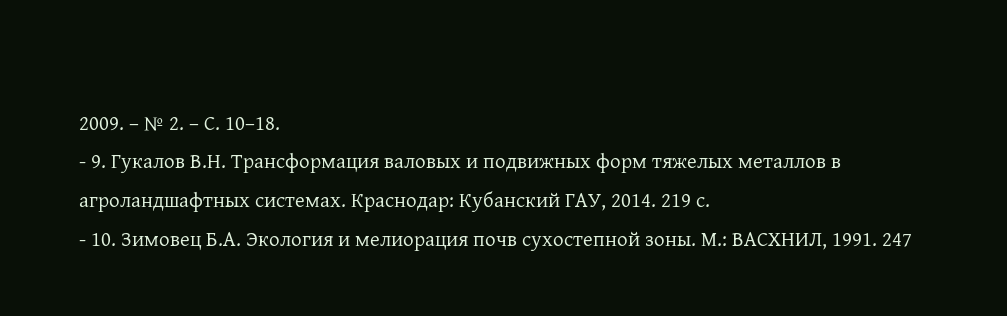2009. – № 2. – С. 10–18.
- 9. Гукалов В.Н. Трансформация валовых и подвижных форм тяжелых металлов в агроландшафтных системах. Краснодар: Кубанский ГАУ, 2014. 219 с.
- 10. Зимовец Б.А. Экология и мелиорация почв сухостепной зоны. М.: ВАСХНИЛ, 1991. 247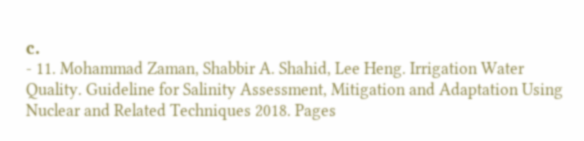с.
- 11. Mohammad Zaman, Shabbir A. Shahid, Lee Heng. Irrigation Water Quality. Guideline for Salinity Assessment, Mitigation and Adaptation Using Nuclear and Related Techniques 2018. Pages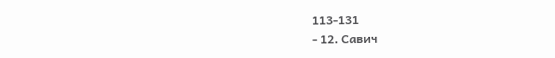113-131
- 12. Савич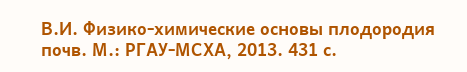В.И. Физико-химические основы плодородия почв. М.: РГАУ-МСХА, 2013. 431 с.